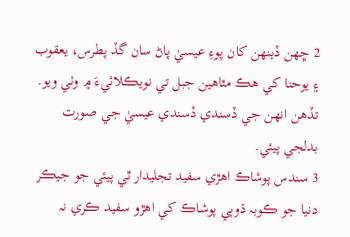2 ڇھن ڏينھن کان پوءِ عيسيٰ پاڻ سان گڏ پطرس، يعقوب ۽ يوحنا کي ھڪ مٿاھين جبل تي نويڪلائيءَ ۾ وٺي ويو. تڏھن انھن جي ڏسندي ڏسندي عيسيٰ جي صورت بدلجي پيئي.
3 سندس پوشاڪ اھڙي سفيد تجليدار ٿي پيئي جو جيڪر دنيا جو ڪوبہ ڌوٻي پوشاڪ کي اھڙو سفيد ڪري نہ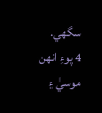سگھي.
4 پوءِ انھن موسيٰ ۽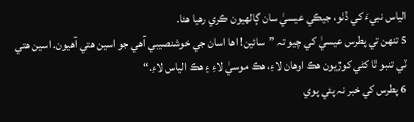الياس نبيءَ کي ڏٺو، جيڪي عيسيٰ سان ڳالھيون ڪري رھيا ھئا.
5 تنھن تي پطرس عيسيٰ کي چيو تہ ”سائين! اھا اسان جي خوشنصيبي آھي جو اسين ھتي آھيون. اسين ھتي ٽي تنبو ٿا کڻي کوڙيون ھڪ اوھان لاءِ، ھڪ موسيٰ لاءِ ۽ ھڪ الياس لاءِ.“
6 پطرس کي خبر نہ پئي پوي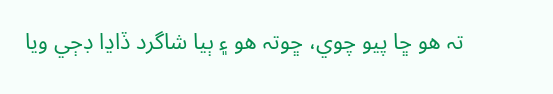تہ ھو ڇا پيو چوي، ڇوتہ ھو ۽ ٻيا شاگرد ڏاڍا ڊڄي ويا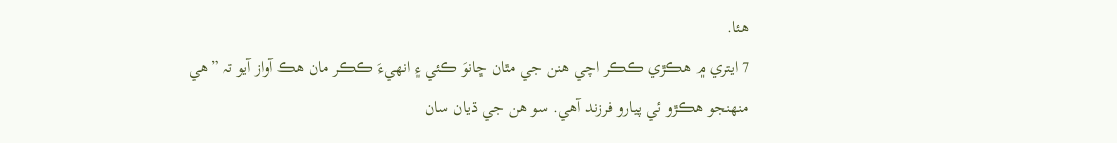ھئا.
7 ايتري ۾ ھڪڙي ڪڪر اچي ھنن جي مٿان ڇانوَ ڪئي ۽ انھيءَ ڪڪر مان ھڪ آواز آيو تہ ”ھي منھنجو ھڪڙو ئي پيارو فرزند آھي. سو ھن جي ڌيان سان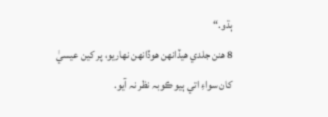ٻڌو.“
8 ھنن جلدي ھيڏانھن ھوڏانھن نھاريو، پر کين عيسيٰ کان سواءِ اتي ٻيو ڪوبہ نظر نہ آيو.